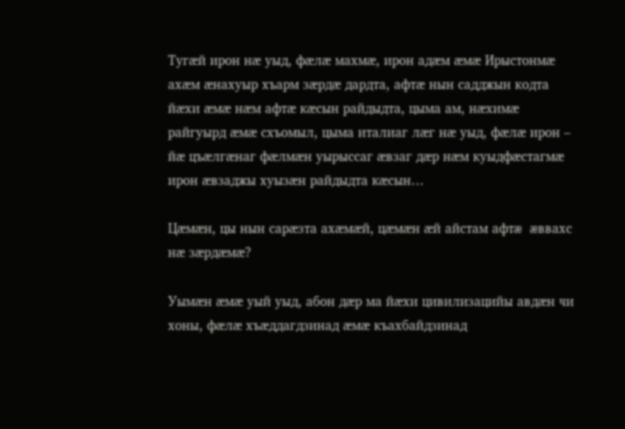Тугæй ирон нæ уыд, фæлæ махмæ, ирон адæм æмæ Ирыстонмæ ахæм æнахуыр хъарм зæрдæ дардта, афтæ нын садджын кодта йæхи æмæ нæм афтæ кæсын райдыдта, цыма ам, нæхимæ райгуырд æмæ схъомыл, цыма италиаг лæг нæ уыд, фæлæ ирон – йæ цъæлгæнаг фæлмæн уырыссаг æвзаг дæр нæм куыдфæстагмæ ирон æвзаджы хуызæн райдыдта кæсын…

Цæмæн, цы нын сарæзта ахæмæй, цæмæн æй айстам афтæ æввахс нæ зæрдæмæ?

Уымæн æмæ уый уыд, абон дæр ма йæхи цивилизацийы авдæн чи хоны, фæлæ хъæддагдзинад æмæ къахбайдзинад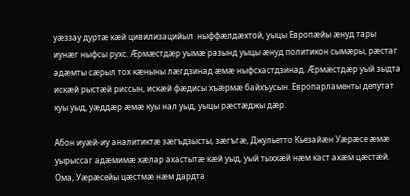уæззау дуртæ кæй цивилизацийыл  ныффæлдæхтой, уыцы Европæйы æнуд тары иунæг ныфсы рухс. Æрмæстдæр уымæ разынд уыцы æнуд политикон сымæры, рæстаг адæмты сæрыл тох кæныны лæгдзинад æмæ ныфсхастдзинад. Æрмæстдæр уый зыдта искæй рыстæй риссын, искæй фæдисы хъæрмæ байхъусын. Европарламенты депутат куы уыд, уæддæр æмæ куы нал уыд, уыцы рæстæджы дæр.

Абон иуæй-иу аналитиктæ зæгъдзысты, зæгъгæ, Джульетто Кьезайæн Уæрæсе æмæ уырыссаг адæмимæ хæлар ахастытæ кæй уыд, уый тыххæй нæм каст ахæм цæстæй. Ома, Уæрæсейы цæстмæ нæм дардта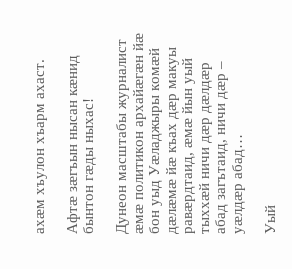ахæм хъулон хъарм ахаст.

Афтæ зæгъын нысан кæнид бынтон гæды ныхас!

Дунеон масштабы журналист æмæ политикон архайæгæн йæ бон уыд Уæладжыры комæй дæлæмæ йæ къах дæр макуы равæрдтаид, æмæ йын уый тыххæй ничи дæр дæлдæр абад загътаид, ничи дæр – уæлдæр абад…

Уый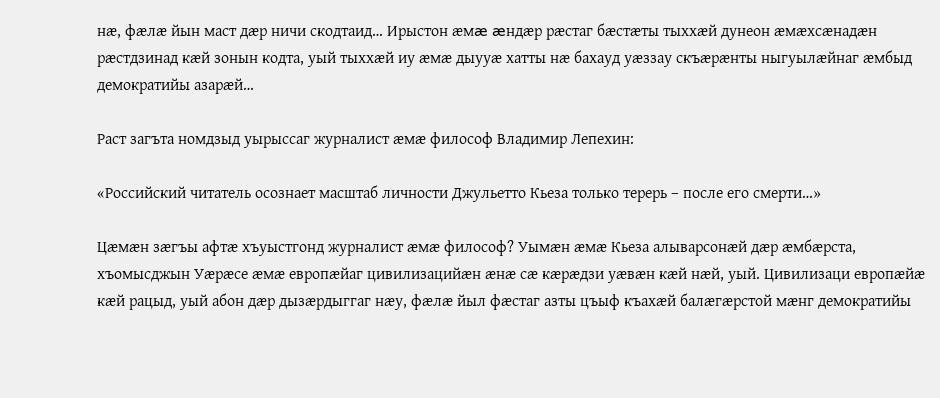нæ, фæлæ йын маст дæр ничи скодтаид… Ирыстон æмæ æндæр рæстаг бæстæты тыххæй дунеон æмæхсæнадæн рæстдзинад кæй зонын кодта, уый тыххæй иу æмæ дыууæ хатты нæ бахауд уæззау скъæрæнты ныгуылæйнаг æмбыд демократийы азарæй…

Раст загъта номдзыд уырыссаг журналист æмæ философ Владимир Лепехин:

«Российский читатель осознает масштаб личности Джульетто Кьеза только терерь – после его смерти…»

Цæмæн зæгъы афтæ хъуыстгонд журналист æмæ философ? Уымæн æмæ Кьеза алыварсонæй дæр æмбæрста, хъомысджын Уæрæсе æмæ европæйаг цивилизацийæн æнæ сæ кæрæдзи уæвæн кæй нæй, уый. Цивилизаци европæйæ кæй рацыд, уый абон дæр дызæрдыггаг нæу, фæлæ йыл фæстаг азты цъыф къахæй балæгæрстой мæнг демократийы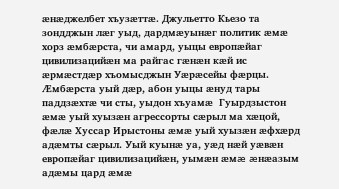æнæджелбет хъузæттæ. Джульетто Кьезо та зондджын лæг уыд, дардмæуынæг политик æмæ хорз æмбæрста, чи амард, уыцы европæйаг цивилизацийæн ма райгас гæнæн кæй ис æрмæстдæр хъомысджын Уæрæсейы фæрцы. Æмбæрста уый дæр, абон уыцы æнуд тары паддзæхтæ чи сты, уыдон хъуамæ  Гуырдзыстон æмæ уый хуызæн агрессорты сæрыл ма хæцой, фæлæ Хуссар Ирыстоны æмæ уый хуызæн æфхæрд адæмты сæрыл. Уый куынæ уа, уæд нæй уæвæн европæйаг цивилизацийæн, уымæн æмæ æнæазым адæмы цард æмæ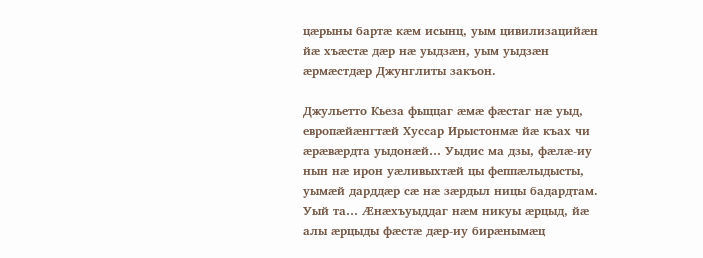цæрыны бартæ кæм исынц, уым цивилизацийæн йæ хъæстæ дæр нæ уыдзæн, уым уыдзæн æрмæстдæр Джунглиты закъон.

Джульетто Кьеза фыццаг æмæ фæстаг нæ уыд, европæйæнгтæй Хуссар Ирыстонмæ йæ къах чи æрæвæрдта уыдонæй… Уыдис ма дзы, фæлæ-иу нын нæ ирон уæливыхтæй цы феппæлыдысты, уымæй дарддæр сæ нæ зæрдыл ницы бадардтам. Уый та… Æнæхъуыддаг нæм никуы æрцыд, йæ алы æрцыды фæстæ дæр-иу бирæнымæц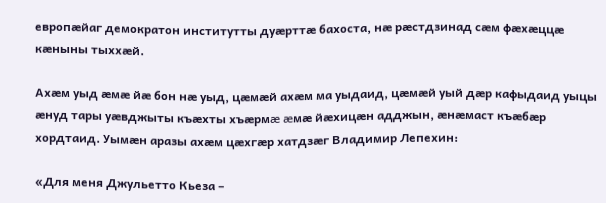европæйаг демократон институтты дуæрттæ бахоста, нæ рæстдзинад сæм фæхæццæ кæныны тыххæй.

Ахæм уыд æмæ йæ бон нæ уыд, цæмæй ахæм ма уыдаид, цæмæй уый дæр кафыдаид уыцы æнуд тары уæвджыты къæхты хъæрмæ æмæ йæхицæн адджын, æнæмаст къæбæр хордтаид. Уымæн аразы ахæм цæхгæр хатдзæг Владимир Лепехин:

«Для меня Джульетто Кьеза –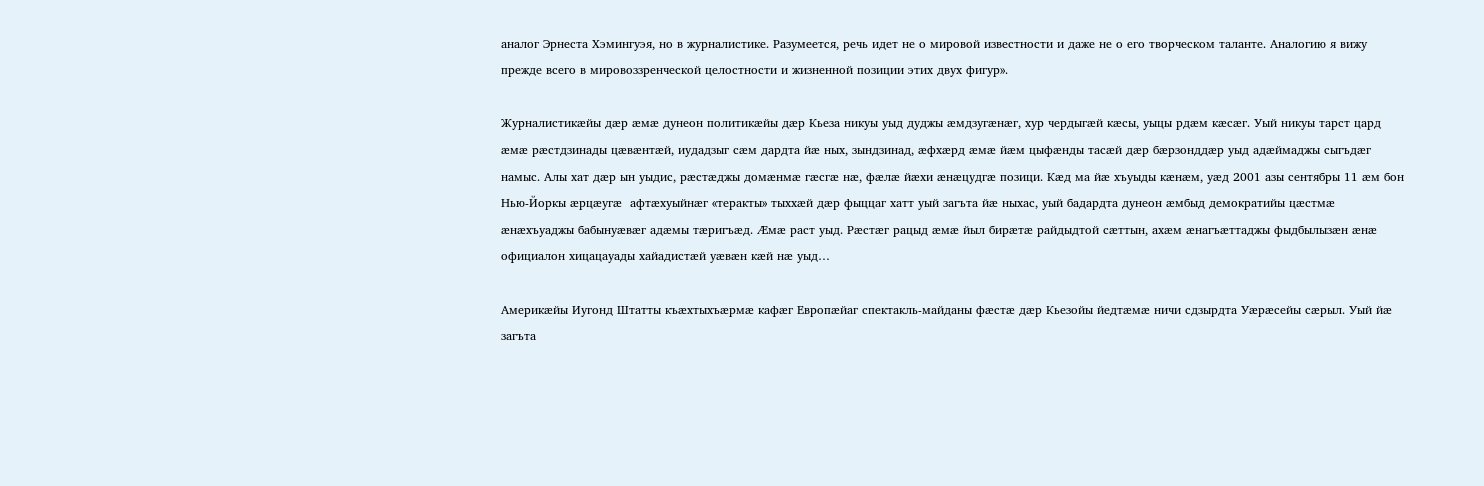аналог Эрнеста Хэмингуэя, но в журналистике. Разумеется, речь идет не о мировой известности и даже не о его творческом таланте. Аналогию я вижу прежде всего в мировоззренческой целостности и жизненной позиции этих двух фигур».

Журналистикæйы дæр æмæ дунеон политикæйы дæр Кьеза никуы уыд дуджы æмдзугæнæг, хур чердыгæй кæсы, уыцы рдæм кæсæг. Уый никуы тарст цард æмæ рæстдзинады цæвæнтæй, иудадзыг сæм дардта йæ ных, зындзинад, æфхæрд æмæ йæм цыфæнды тасæй дæр бæрзонддæр уыд адæймаджы сыгъдæг намыс. Алы хат дæр ын уыдис, рæстæджы домæнмæ гæсгæ нæ, фæлæ йæхи æнæцудгæ позици. Кæд ма йæ хъуыды кæнæм, уæд 2001 азы сентябры 11 æм бон Нью-Йоркы æрцæугæ  афтæхуыйнæг «теракты» тыххæй дæр фыццаг хатт уый загъта йæ ныхас, уый бадардта дунеон æмбыд демократийы цæстмæ æнæхъуаджы бабынуæвæг адæмы тæригъæд. Æмæ раст уыд. Рæстæг рацыд æмæ йыл бирæтæ райдыдтой сæттын, ахæм æнагъæттаджы фыдбылызæн æнæ официалон хицацауады хайадистæй уæвæн кæй нæ уыд…

Америкæйы Иугонд Штатты къæхтыхъæрмæ кафæг Европæйаг спектакль-майданы фæстæ дæр Кьезойы йедтæмæ ничи сдзырдта Уæрæсейы сæрыл. Уый йæ загъта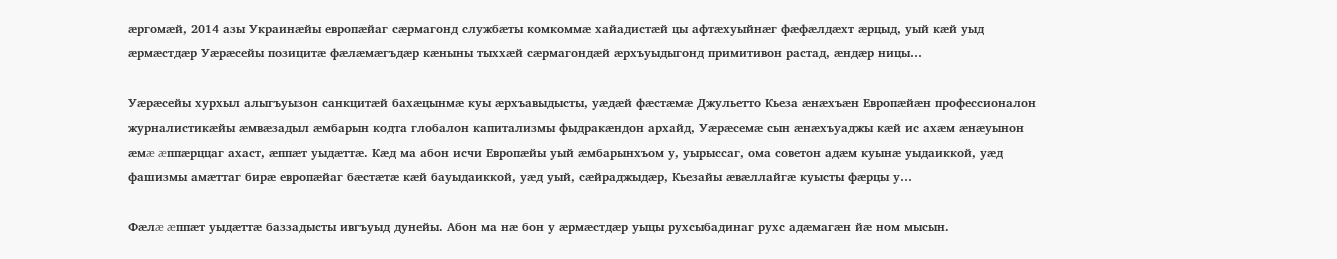æргомæй, 2014 азы Украинæйы европæйаг сæрмагонд службæты комкоммæ хайадистæй цы афтæхуыйнæг фæфæлдæхт æрцыд, уый кæй уыд æрмæстдæр Уæрæсейы позицитæ фæлæмæгъдæр кæныны тыххæй сæрмагондæй æрхъуыдыгонд примитивон растад, æндæр ницы…

Уæрæсейы хурхыл алыгъуызон санкцитæй бахæцынмæ куы æрхъавыдысты, уæдæй фæстæмæ Джульетто Кьеза æнæхъæн Европæйæн профессионалон журналистикæйы æмвæзадыл æмбарын кодта глобалон капитализмы фыдракæндон архайд, Уæрæсемæ сын æнæхъуаджы кæй ис ахæм æнæуынон æмæ æппæрццаг ахаст, æппæт уыдæттæ. Кæд ма абон исчи Европæйы уый æмбарынхъом у, уырыссаг, ома советон адæм куынæ уыдаиккой, уæд фашизмы амæттаг бирæ европæйаг бæстæтæ кæй бауыдаиккой, уæд уый, сæйраджыдæр, Кьезайы æвæллайгæ куысты фæрцы у…

Фæлæ æппæт уыдæттæ баззадысты ивгъуыд дунейы. Абон ма нæ бон у æрмæстдæр уыцы рухсыбадинаг рухс адæмагæн йæ ном мысын.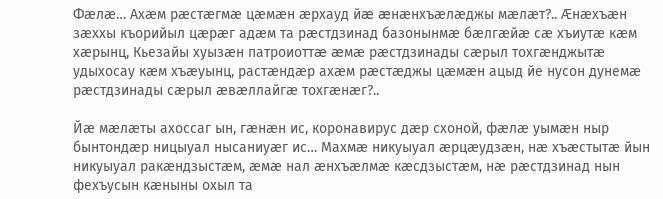Фæлæ… Ахæм рæстæгмæ цæмæн æрхауд йæ æнæнхъæлæджы мæлæт?.. Æнæхъæн зæххы къорийыл цæрæг адæм та рæстдзинад базонынмæ бæлгæйæ сæ хъиутæ кæм хæрынц, Кьезайы хуызæн патроиоттæ æмæ рæстдзинады сæрыл тохгæнджытæ удыхосау кæм хъæуынц, растæндæр ахæм рæстæджы цæмæн ацыд йе нусон дунемæ рæстдзинады сæрыл æвæллайгæ тохгæнæг?..

Йæ мæлæты ахоссаг ын, гæнæн ис, коронавирус дæр схоной, фæлæ уымæн ныр бынтондæр ницыуал нысаниуæг ис… Махмæ никуыуал æрцæудзæн, нæ хъæстытæ йын никуыуал ракæндзыстæм, æмæ нал æнхъæлмæ кæсдзыстæм, нæ рæстдзинад нын фехъусын кæныны охыл та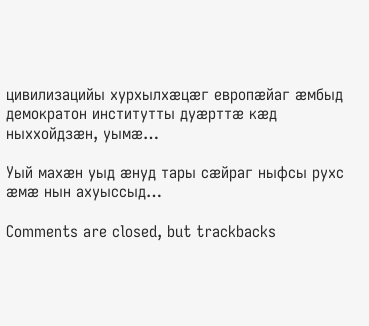цивилизацийы хурхылхæцæг европæйаг æмбыд демократон институтты дуæрттæ кæд ныххойдзæн, уымæ…

Уый махæн уыд æнуд тары сæйраг ныфсы рухс æмæ нын ахуыссыд…

Comments are closed, but trackbacks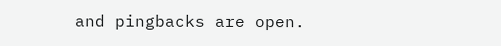and pingbacks are open.